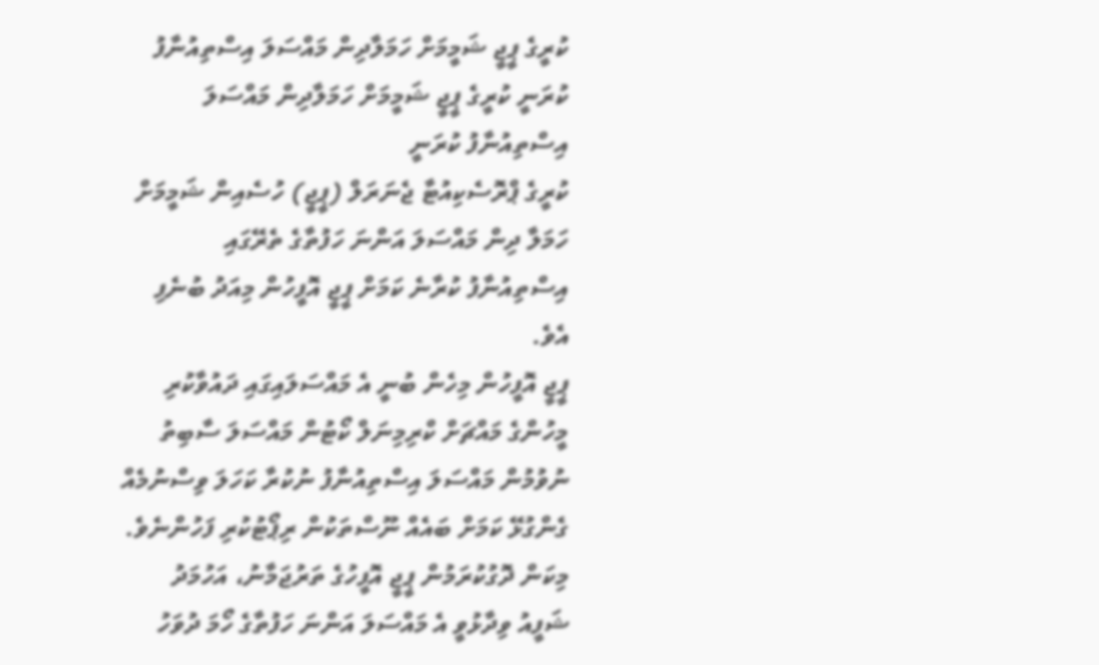ކުރީގެ ޕީޖީ ޝަމީމަށް ހަމަލާދިން މައްސަލަ އިސްތިއުނާފު ކުރަނީ ކުރީގެ ޕީޖީ ޝަމީމަށް ހަމަލާދިން މައްސަލަ އިސްތިއުނާފު ކުރަނީ
ކުރީގެ ޕްރޮސެކިއުޓާ ޖެނަރަލް (ޕީޖީ) ހުސެއިން ޝަމީމަށް ހަމަލާ ދިން މައްސަލަ އަންނަ ހަފުތާގެ ތެރޭގައި އިސްތިއުނާފު ކުރާނެ ކަމަށް ޕީޖީ އޮފީހުން މިއަދު ބުނެފި އެވެ.
ޕީޖީ އޮފީހުން މިހެން ބުނީ އެ މައްސަލައިގައި ދައުވާކުރި މީހުންގެ މައްޗަށް ކްރިމިނަލް ކޯޓުން މައްސަލަ ސާބިތު ނުވުމުން މައްސަލަ އިސްތިއުނާފު ނުކުރާ ކަހަލަ ވިސްނުމެއް ގެންގުޅޭ ކަމަށް ބައެއް ނޫސްތަކުން ރިޕޯޓުކުރި ފަހުންނެވެ.
މިކަން ދޮގުކުރަމުން ޕީޖީ އޮފީހުގެ ތަރުޖަމާނު، އަހުމަދު ޝަފީއު ވިދާޅުވީ އެ މައްސަލަ އަންނަ ހަފުތާގެ ހޯމަ ދުވަހު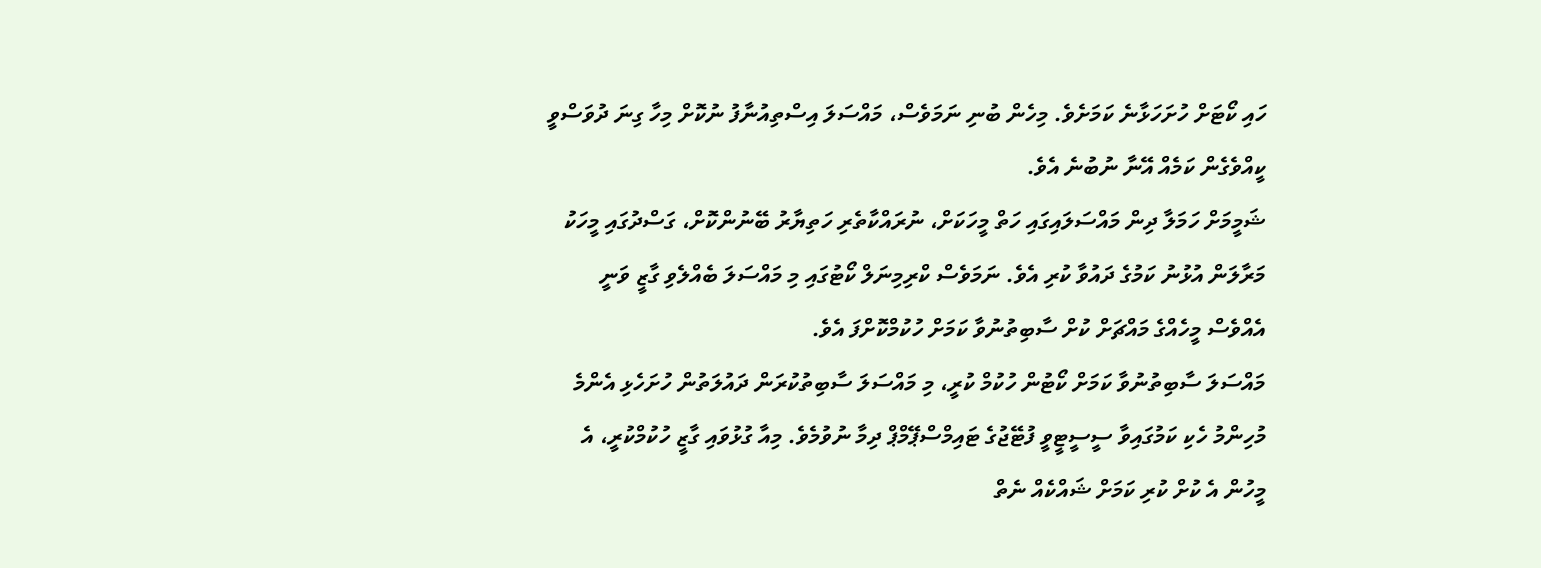ހައި ކޯޓަށް ހުށަހަޅާނެ ކަމަށެވެ. މިހެން ބުނި ނަމަވެސް، މައްސަލަ އިސްތިއުނާފު ނުކޮށް މިހާ ގިނަ ދުވަސްވީ ކީއްވެގެން ކަމެއް އޭނާ ނުބުނެ އެވެ.
ޝަމީމަށް ހަމަލާ ދިން މައްސަލައިގައި ހަތް މީހަކަށް، ނުރައްކާތެރި ހަތިޔާރު ބޭނުންކޮށް، ގަސްދުގައި މީހަކު މަރާލަން އުޅުނު ކަމުގެ ދައުވާ ކުރި އެވެ. ނަމަވެސް ކްރިމިނަލް ކޯޓުގައި މި މައްސަލަ ބެއްލެވި ގާޒީ ވަނީ އެއްވެސް މީހެއްގެ މައްޗަށް ކުށް ސާބިތުނުވާ ކަމަށް ހުކުމްކޮށްފަ އެވެ.
މައްސަލަ ސާބިތުނުވާ ކަމަށް ކޯޓުން ހުކުމް ކުރީ، މި މައްސަލަ ސާބިތުކުރަން ދައުލަތުން ހުށަހެޅި އެންމެ މުހިންމު ހެކި ކަމުގައިވާ ސީސީޓީވީ ފުޓޭޖުގެ ޓައިމްސްޕޭމްޕް ދިމާ ނުވުމެވެ. މިއާ ގުޅުވައި ގާޒީ ހުކުމްކުރީ، އެ މީހުން އެ ކުށް ކުރި ކަމަށް ޝައްކެއް ނެތް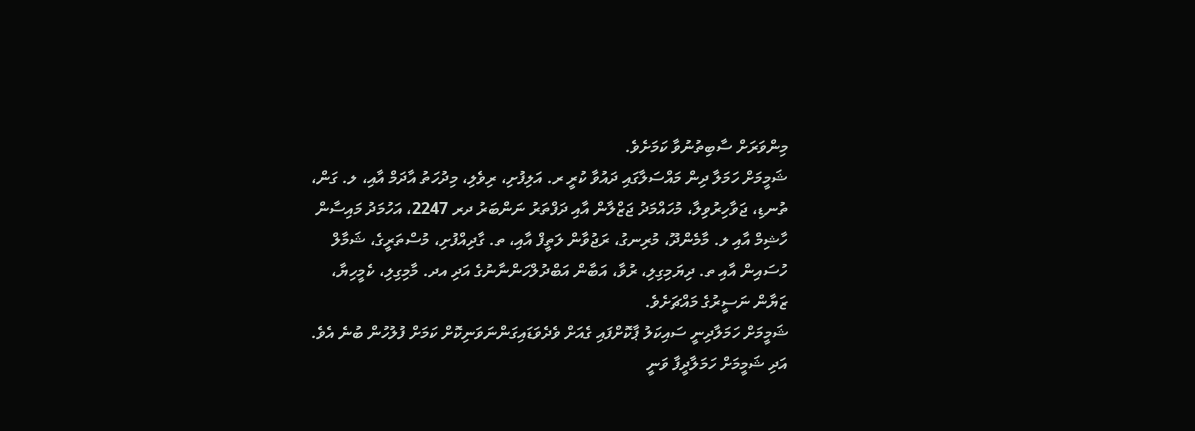މިންވަރަށް ސާބިތުނުވާ ކަމަށެވެ.
ޝަމީމަށް ހަމަލާ ދިން މައްސަލާގައި ދައުވާ ކުރީ ރ. އަލިފުށި، ރިވެލި، މިދުހަތު އާދަމް އާއި، ލ. ގަން، ތުނޑި، ޖަވާހިރުވިލާ، މުހައްމަދު ޖަޒްލާން އާއި ދަފްތަރު ނަންބަރު ދރ 2247، އަހުމަދު މައިސާން ހާޝިމް އާއި ލ. މާމެންދޫ، މުރިނގު، ރަޖުވާން ލަތީފް އާއި، ތ. ގާދިއްފުށި، މުސްތަރީގެ، ޝަމާލް ހުސައިން އާއި ތ. ދިޔަމިގިލި، ރުވާ، އަބާން އަބްދުލްހަންނާނުގެ އަދި އދ. މާމިގިލި، ކެމީހިޔާ، ޒަޔާން ނަސީރުގެ މައްޗަށެވެ.
ޝަމީމަށް ހަމަލާދިނީ ސައިކަލު ޕާކޮށްފައި ގެއަށް ވެދެވަޑައިގަންނަވަނިކޮށް ކަމަށް ފުލުހުން ބުނެ އެވެ. އަދި ޝަމީމަށް ހަމަލާދީފާ ވަނީ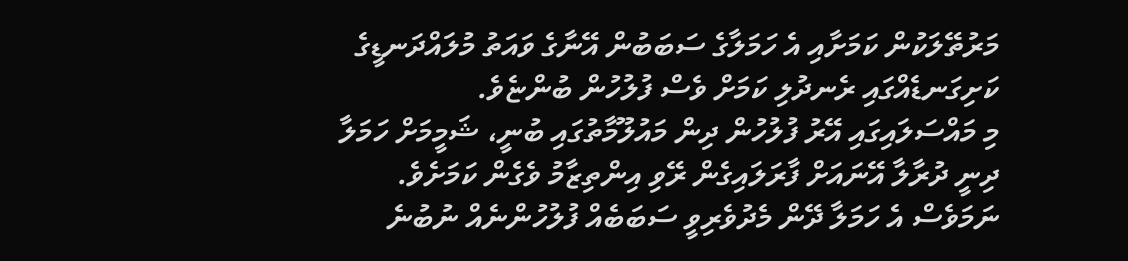މަރުތޭލަކުން ކަމަށާއި އެ ހަމަލާގެ ސަބަބުން އޭނާގެ ވައަތު މުލައްދަނޑީގެ ކަށިގަނޑެއްގައި ރެނދުލި ކަމަށް ވެސް ފުލުހުން ބުންޏެވެ.
މި މައްސަލައިގައި އޭރު ފުލުހުން ދިން މައުލޫމާތުގައި ބުނީ، ޝަމީމަށް ހަމަލާ ދިނީ ދުރާލާ އޭނައަށް ފާރަލައިގެން ރޭވި އިންތިޒާމު ވެގެން ކަމަށެވެ. ނަމަވެސް އެ ހަމަލާ ދޭން މެދުވެރިވީ ސަބަބެއް ފުލުހުންނެއް ނުބުނެ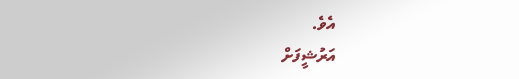އެވެ.
އަރުޝީފަށް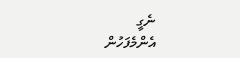ނެގީ
އެންމެފަހުން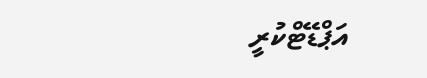އަޕްޑޭޓްކުރީ